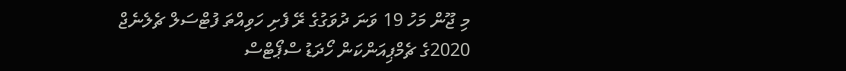މި ޖޫން މަހު 19 ވަނަ ދުވަގުގެ ރޭ ފެށި ހަވިއްތަ ފުޓްސަލް ޗެލެނެޖް 2020ގެ ޗެމްޕިއަންކަން ހޯދަޑު ސްޕޯޓްސް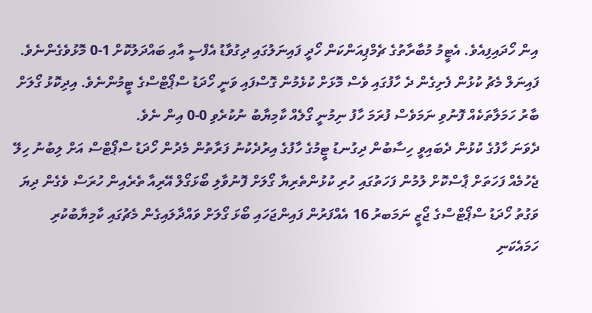އިން ހޯދައިފިއެވެ. އެޓީމު މުބާރާތުގެ ޗެމްޕިއަންކަން ހޯދީ ފައިނަލުގައި ދިގުވާޑު އެފްސީ އާއި ބައްދަލުކޮށް 1-0 މޮޅުވެގެންނެވެ.
ފައިނަލް މެޗު ކުޅުން ފެށިގެން ދެ ހާފުގައި ވެސް މޮޅަށް ކުޅެމުން ގޮސްފައި ވަނީ ހޯދަޑު ސްޕޯޓްސްގެ ޓީމުންނެވެ. އިދިކޮޅު ގޯލަށް ބާރު ހަމަލާތަކެއް ފޮނުވި ނަމަވެސް ފުރަމަ ހާފު ނިމުނީ ގޯލެއް ކާމިޔާބު ނުކުރެވި 0-0 އިން ނެވެ.
ދެވަނަ ހާފުގެ ކުޅުން ދެބައިވީ ހިސާބުން ދިގުނޑު ޓީމުގެ ހާފުގެ އިރުދެކުނު ފަރާތުން މެދުން ހޯދަޑު ސްޕޯޓްސް އަށް ލިބުނު ހިލޭ ޖެހުމެއް ފަހަތަށް ޕާސްކޮށް ލުމުން ފަހަތުގައި ހުރި ކުޅުންތެރިޔާ ގޯލަށް ފޮނުވާލި ބޯޅަގޯލް އޭރިއާ ތެރެއިން ހުރަސް ވެގެން ދިޔަ ވަގުތު ހޯދަޑު ސްޕޯޓްސްގެ ޖޯޒީ ނަމަބރު 16 އެއްފަރުން ފައިންޖަހައި ބޯޅަ ގޯލަށް ވައްދާލައިގެން މެޗުގައި ކާމިޔާބުކުރި ހަމައެކަނި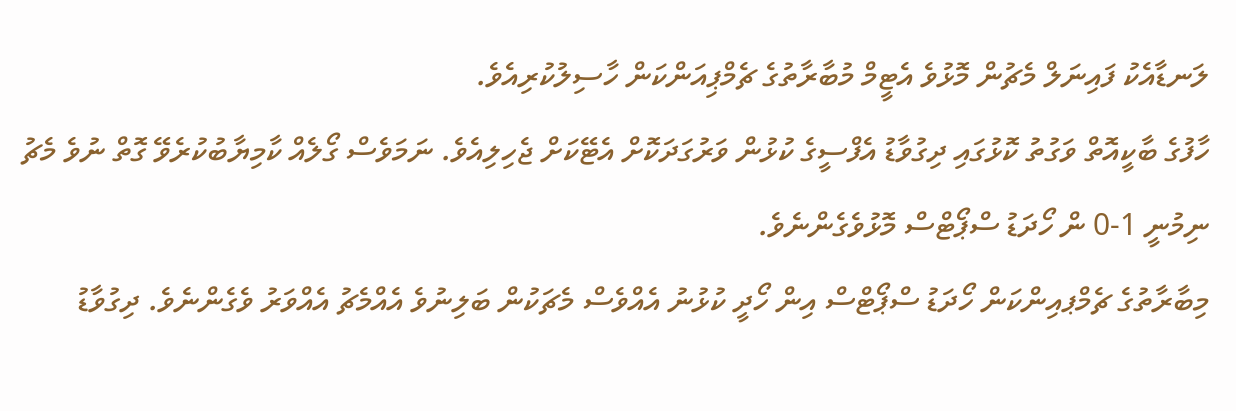ލަނޑާއެކު ފައިނަލް މެޗުން މޮޅުވެ އެޓީމް މުބާރާތުގެ ޗެމްޕިއަންކަން ހާސިލުކުރިއެވެ.
ހާފުގެ ބާކީއޮތް ވަގުތު ކޮޅުގައި ދިގުވާޑު އެފްސީގެ ކުޅުން ވަރުގަދަކޮށް އެޓޭކަށް ޖެހިލިއެވެ. ނަމަވެސް ގޯލެއް ކާމިޔާބުކުރެވޭ ގޮތް ނުވެ މެޗު ނިމުނީ 1-0 ން ހޯދަޑު ސްޕޯޓްސް މޮޅުވެގެންނެވެ.
މިބާރާތުގެ ޗެމްޕއިންކަން ހޯދަޑު ސްޕޯޓްސް އިން ހޯދީ ކުޅުނު އެއްވެސް މެޗަކުން ބަލިނުވެ އެއްމެޗު އެއްވަރު ވެގެންނެވެ. ދިގުވާޑު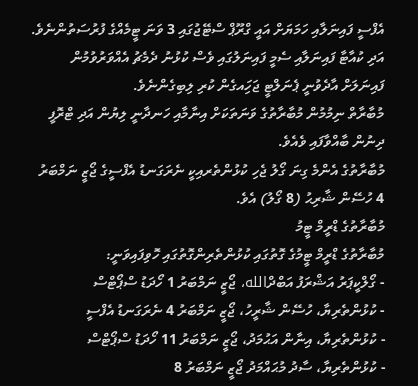އެފްސީ ފައިނަލާއި ހަމަޔަށް އައީ ގްރޫޕް ސްޓޭޖުގައި 3 ވަނަ ޓީމެއްގެ ފުރުސަތުންނެވެ. އަދި ކުއާޓާ ފައިނަލާއި ސެމީ ފައިނަލުގައި ވެސް ކުޅުނު ދެމެޗު އެއްވަރުވުމުން ފައިނަލަށް އާދެވުނީ ޕެނަލްޓީ ޖަހަިއގެން ކުރި ލިބިގެންނެވެ.
މުބާރާތް ނިމުމުން މުބާރާތުގެ ވަނަތަކަށް އިނާމާއި ހަނދާނީ ލިޔުން އަދި ޓްރޮފީ ދިނުން ބާއްވާފައި ވެއެވެ.
މުބާރާތުގެ އެންމެ ގިނަ ގޯލު ޖެހި ކުޅުންތެރއިކީ ނެރަގަނޑު އެފްސީގެ ޖޯޒީ ނަމްބަރު 4 ހުސޭން ޝާރިޙު (8 ގޯލު) އެވެ.
މުބާރާތުގެ ޑްރީމް ޓީމު
މުބާރާތުގެ ޑްރީމް ޓީމުގެ ގޮތުގައި ކުޅުންތެރިންގޮތުގައި ހޮވިފައިވަނީ:
- ގޯލްކީޕަރު އަޝްރަފު އަބްދްالله، ޖޯޒީ ނަމްބަރު 1 ހޯދަޑު ސްޕޯޓްސް
- ކުޅުންތެރިޔާ، ހުސޭން ޝާރީހު، ޖޯޒީ ނަމްބަރު 4 ނެރަގަނޑު އެފްސީ
- ކުޅުންތެރިޔާ، އިނާން އަޙުމަދު، ޖޯޒީ ނަމްބަރު 11 ހޯދަޑު ސްޕޯޓްސް
- ކުޅުންތެރިޔާ، ސާދު މުޙައްމަދު ޖޯޒީ ނަމްބަރު 8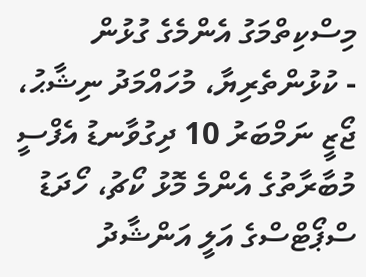މިސްކިތްމަގު އެންމެގެ ގުޅުން
- ކުޅުންތެރިޔާ، މުހައްމަދު ނިޝާޙު، ޖޯޒީ ނަމްބަރު 10 ދިގުވާނޑު އެފްސީ
މުބާރާތުގެ އެންމެ މޮޅު ކޯޗު، ހޯދަޑު ސްޕޯޓްސްގެ އަލީ އަންޝާދު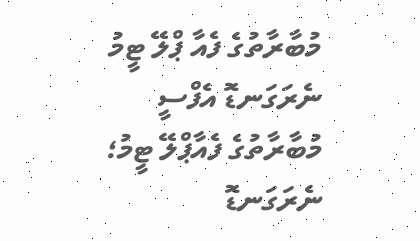މުބާރާތުގެ ފެއާ ޕްލޭ ޓީމު ނެރަގަނޑޮ އެފްސީ
މުބާރާތުގެ ފެއާޕްލޭ ޓީމު؛ ނެރަގަނޑޮ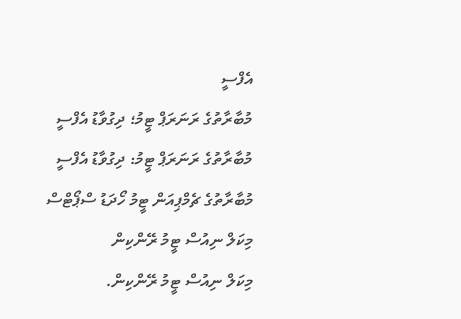އެފްސީ
މުބާރާތުގެ ރަނަރަޕް ޓީމު؛ ދިގުވާޑު އެފްސީ
މުބާރާތުގެ ރަނަރަޕް ޓީމު: ދިގުވާޑު އެފްސީ
މުބާރާތުގެ ޗެމްޕިއަން ޓީމު ހޯދަޑު ސްޕޯޓްސް
މިކަލް ނިއުސް ޓީމު ރޭންކިން
މިކަލް ނިއުސް ޓީމު ރޭންކިން.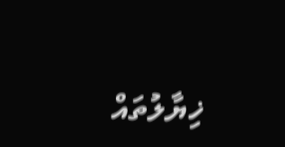ޚިޔާލުތައް